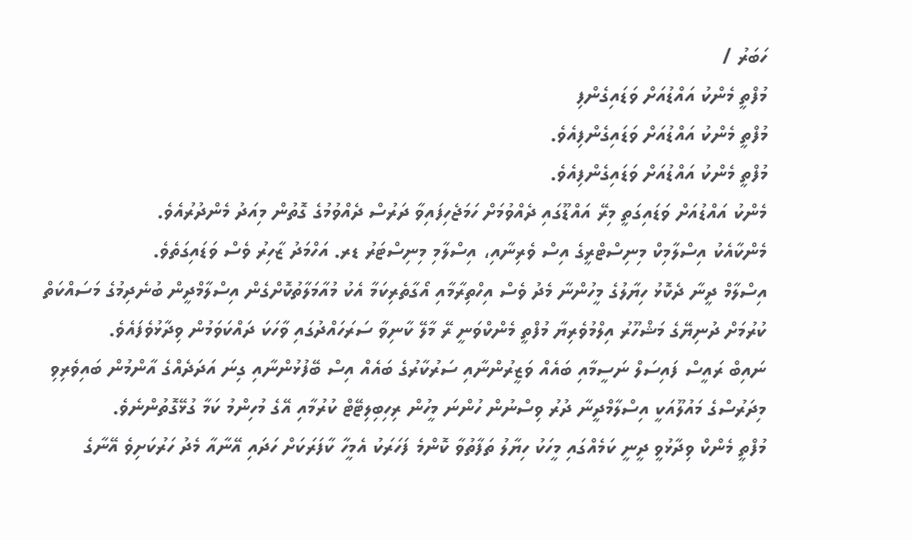ހަބަރު /
މުފްތީ މެންކު އައްޑުއަށް ވަޑައިގެންފި
މުފްތީ މެންކު އައްޑުއަށް ވަޑައިގެންފިއެވެ.
މުފްތީ މެންކު އައްޑުއަށް ވަޑައިގެންފިއެވެ.
މެންކު އައްޑުއަށް ވަޑައިގަތީ މިރޭ އައްޑޫގައި ދެއްވުމަށް ހަމަޖެހިފައިވާ ދަރުސް ދެއްވުމުގެ ގޮތުން މިއަދު މެންދުރުއެވެ.
މެންކާއެކު އިސްލާމިކް މިނިސްޓްރީގެ އިސް ވެރިނާއި، އިސްލާމި މިނިސްޓަރު ޑރ. އަހްމަދު ޒާހިރު ވެސް ވަޑައިގަތެވެ.
އިސްލާމް ދީނާ ދެކޮޅު ހިޔާލުގެ މީހުންނާ މެދު ވެސް އިހްތިރާމާއި އޯގާތެރިކަމާ އެކު މުއާމަލާތުކޮށްގެން އިސްލާމްދީން ބުނެދިމުގެ މަސައްކަތް ކުރުމަށް ދުނިޔޭގެ މަޝްހޫރު އިލްމުވެރިޔާ މުފްތީ މެންކްވަނީ ރޭ މާލޭ ކާނިވާ ސަރަހައްދުގައި ވާހަކަ ދައްކަވަމުން ވިދާޅުވެފައެވެ.
ނައިބް ރައީސް ފައިސަލް ނަސީމާއި ބައެއް ވަޒީރުންނާއި ސަރުކާރުގެ ބައެއް އިސް ބޭފުޅުންނާއި ގިނަ އަދަދެއްގެ އާންމުން ބައިވެރިވި މިދަރުސްގެ މައުލޫއަކީ އިސްލާމްދީނާ ދުރު ވިސްނުން ހުންނަ މީހުން ރިހިބިލިޓޭޓް ކުރުމާއި އޭގެ މުހިންމު ކަމާ ގުޅޭގޮތުންނެވެ.
މުފްތީ މެންކް ވިދާޅުވީ ދީނީ ކަމެއްގައި މީހަކު ހިޔާލު ތަފާތުވާ ކޮންމެ ފަހަރަކު އެމީހާ ކާފަރަކަށް ހަދައި އޭނާއާ މެދު ހަރުކަށިވެ އޭނާގެ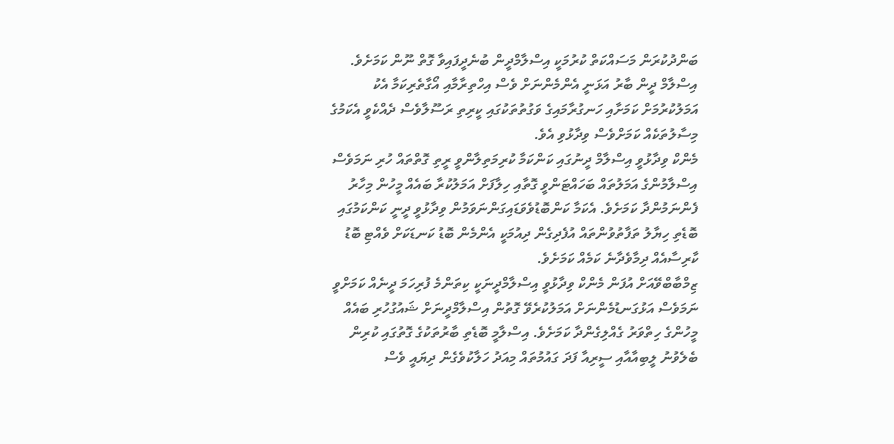ބަންދުކުރަން މަސައްކަތް ކުރުމަކީ އިސްލާމްދީން ބުނެދީފައިވާ ގޮތް ނޫން ކަމަށެވެ. އިސްލާމް ދީން ބާރު އަޅަނީ އެންމެންނަށް ވެސް އިހްތިރާމާއި އޯގާތެރިކަމާ އެކު އަމަލުކުރުމަށް ކަމަށާއި ހަނގުރާމައިގެ ވަގުތުތަކުގައި ކީރިތި ރަސޫލާވެސް ދެއްކެވީ އެކަމުގެ މިސާލުތަކެއް ކަމަށްވެސް ވިދާޅުވި އެވެ.
މެންކް ވިދާޅުވީ އިސްލާމް ދީނުގައި ކަންކަމާ ކުރިމަތިލާންވީ ރީތި ގޮތްތައް ހުރި ނަމަވެސް އިސްލާމުންގެ އަމަލުތައް ބަހައްޓަންވީ ގޮތާއި ހިލާފަށް އަމަލުކުރާ ބައެއް މީހުން މިހާރު ފެންނަމުންދާ ކަމަށެވެ. އެކަމާ ކަންބޮޑުވެވަޑައިގަންނަވަމުން ވިދާޅުވީ ދީނީ ކަންކަމުގައި ބޮޑެތި ހިޔާލު ތަފާތުވުންތައް އުފެދިގެން ދިއުމަކީ އެންމެން ބޮޑު ކަނޑަކަށް ވެއްޓި ބޮޑު ކާރިސާއެއް ދިމާވެދާނެ ކަމެއް ކަމަށެވެ.
ޒިމްބާބްވޭއަށް އުފަން މެންކް ވިދާޅުވީ އިސްލާމްދީނަކީ ކިތަންމެ ފުރިހަމަ ދީނެއް ކަމަށްވީ ނަމަވެސް އަޅުގަނޑުމެންނަށް އަމަލުކުރެވޭ ގޮތުން އިސްލާމްދީނަށް ޝައުގުހުރި ބައެއް މީހުންގެ ހިތްވަރު ގެއްލިގެންދާ ކަމަށެވެ. އިސްލާމީ ބޮޑެތި ބާރުތަކުގެ ގޮތުގައި ކުރިން ބެލެވުނު ލީބިއާއާއި ސީރިއާ ފަދަ ގައުމުތައް މިއަދު ހަލާކުވެގެން ދިޔައީ ވެސް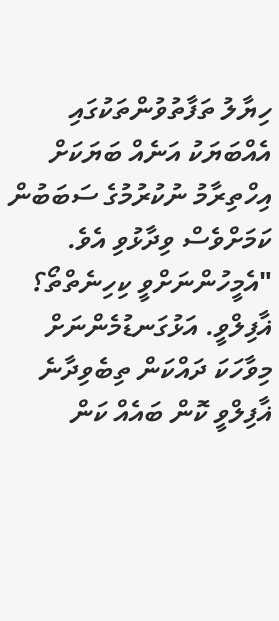ހިޔާލު ތަފާތުވުންތަކުގައި އެއްބަޔަކު އަނެއް ބަޔަކަށް އިހްތިރާމު ނުކުރުމުގެ ސަބަބުން ކަމަށްވެސް ވިދާޅުވި އެވެ.
"އެމީހުންނަށްވީ ކިހިނެތްތޯ؟ ޣާފިލްވީ. އަޅުގަނޑުމެންނަށް މިވާހަކަ ދައްކަން ތިބެވިދާނެ ޣާފިލްވީ ކޮން ބައެއް ކަން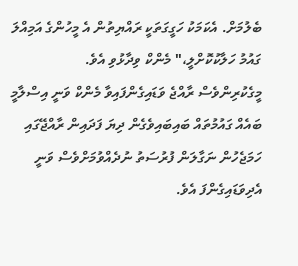ބެލުމަށް. އެކަމަކު ހަގީގަތަކީ ރައްޔިތުން އެ މީހުންގެ އަމިއްލަ ގައުމު ހަލާކުކޮށްލީ،" މެންކް ވިދާޅުވި އެވެ.
މީގެކުރިންވެސް ރާއްޖެ ވަޑައިގެންފައިވާ މެންކް ވަނީ އިސްލާމީ ބައެއް ގައުމުތައް ބައިބައިވެގެން ދިޔަ ފަދައިން ރާއްޖޭގައި ހަމަޖެހުން ނަގާލަން ފުރުސަތު ނުދެއްވުމަށްވެސް ވަނީ އެދިވަޑައިގެންފަ އެވެ.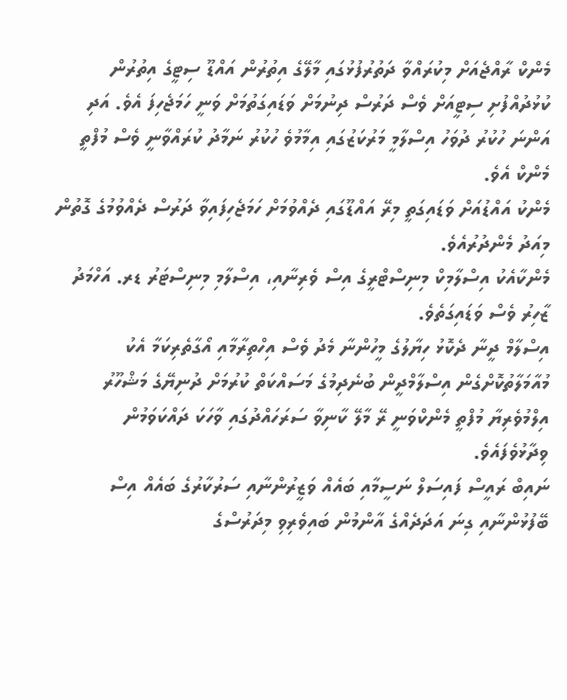މެންކް ރާއްޖެއަށް މިކުރައްވާ ދަތުރުފުޅުގައި މާލޭގެ އިތުރުން އައްޑޫ ސިޓީގެ އިތުރުން ކުޅުދުއްފުށި ސިޓީއަށް ވެސް ދަރުސް ދިނުމަށް ވަޑައިގަތުމަށް ވަނީ ހަމަޖެހިފަ އެވެ. އަދި އަންނަ ހުކުރު ދުވަހު އިސްލާމީ މަރުކަޒުގައި އިމާމުވެ ހުކުރު ނަމާދު ކުރައްވާނީ ވެސް މުފްތީ މެންކް އެވެ.
މެންކު އައްޑުއަށް ވަޑައިގަތީ މިރޭ އައްޑޫގައި ދެއްވުމަށް ހަމަޖެހިފައިވާ ދަރުސް ދެއްވުމުގެ ގޮތުން މިއަދު މެންދުރުއެވެ.
މެންކާއެކު އިސްލާމިކް މިނިސްޓްރީގެ އިސް ވެރިނާއި، އިސްލާމި މިނިސްޓަރު ޑރ. އަހްމަދު ޒާހިރު ވެސް ވަޑައިގަތެވެ.
އިސްލާމް ދީނާ ދެކޮޅު ހިޔާލުގެ މީހުންނާ މެދު ވެސް އިހްތިރާމާއި އޯގާތެރިކަމާ އެކު މުއާމަލާތުކޮށްގެން އިސްލާމްދީން ބުނެދިމުގެ މަސައްކަތް ކުރުމަށް ދުނިޔޭގެ މަޝްހޫރު އިލްމުވެރިޔާ މުފްތީ މެންކްވަނީ ރޭ މާލޭ ކާނިވާ ސަރަހައްދުގައި ވާހަކަ ދައްކަވަމުން ވިދާޅުވެފައެވެ.
ނައިބް ރައީސް ފައިސަލް ނަސީމާއި ބައެއް ވަޒީރުންނާއި ސަރުކާރުގެ ބައެއް އިސް ބޭފުޅުންނާއި ގިނަ އަދަދެއްގެ އާންމުން ބައިވެރިވި މިދަރުސްގެ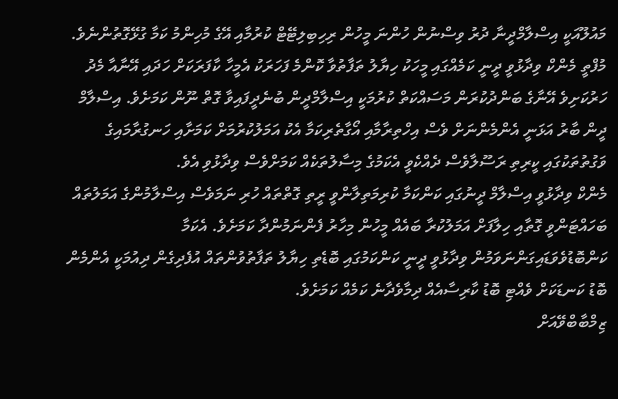މައުލޫއަކީ އިސްލާމްދީނާ ދުރު ވިސްނުން ހުންނަ މީހުން ރިހިބިލިޓޭޓް ކުރުމާއި އޭގެ މުހިންމު ކަމާ ގުޅޭގޮތުންނެވެ.
މުފްތީ މެންކް ވިދާޅުވީ ދީނީ ކަމެއްގައި މީހަކު ހިޔާލު ތަފާތުވާ ކޮންމެ ފަހަރަކު އެމީހާ ކާފަރަކަށް ހަދައި އޭނާއާ މެދު ހަރުކަށިވެ އޭނާގެ ބަންދުކުރަން މަސައްކަތް ކުރުމަކީ އިސްލާމްދީން ބުނެދީފައިވާ ގޮތް ނޫން ކަމަށެވެ. އިސްލާމް ދީން ބާރު އަޅަނީ އެންމެންނަށް ވެސް އިހްތިރާމާއި އޯގާތެރިކަމާ އެކު އަމަލުކުރުމަށް ކަމަށާއި ހަނގުރާމައިގެ ވަގުތުތަކުގައި ކީރިތި ރަސޫލާވެސް ދެއްކެވީ އެކަމުގެ މިސާލުތަކެއް ކަމަށްވެސް ވިދާޅުވި އެވެ.
މެންކް ވިދާޅުވީ އިސްލާމް ދީނުގައި ކަންކަމާ ކުރިމަތިލާންވީ ރީތި ގޮތްތައް ހުރި ނަމަވެސް އިސްލާމުންގެ އަމަލުތައް ބަހައްޓަންވީ ގޮތާއި ހިލާފަށް އަމަލުކުރާ ބައެއް މީހުން މިހާރު ފެންނަމުންދާ ކަމަށެވެ. އެކަމާ ކަންބޮޑުވެވަޑައިގަންނަވަމުން ވިދާޅުވީ ދީނީ ކަންކަމުގައި ބޮޑެތި ހިޔާލު ތަފާތުވުންތައް އުފެދިގެން ދިއުމަކީ އެންމެން ބޮޑު ކަނޑަކަށް ވެއްޓި ބޮޑު ކާރިސާއެއް ދިމާވެދާނެ ކަމެއް ކަމަށެވެ.
ޒިމްބާބްވޭއަށް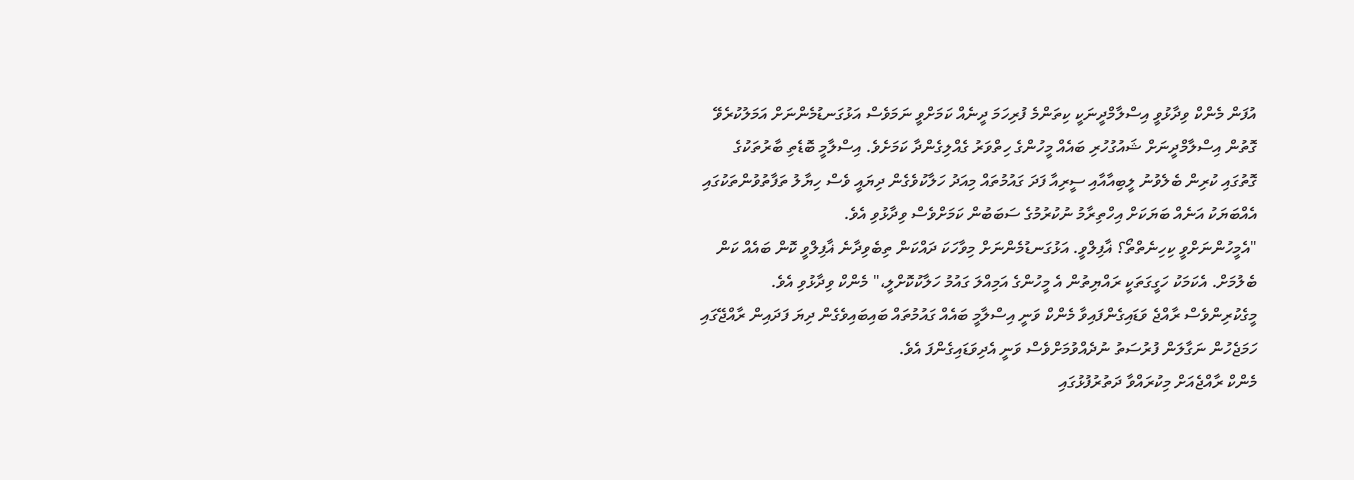އުފަން މެންކް ވިދާޅުވީ އިސްލާމްދީނަކީ ކިތަންމެ ފުރިހަމަ ދީނެއް ކަމަށްވީ ނަމަވެސް އަޅުގަނޑުމެންނަށް އަމަލުކުރެވޭ ގޮތުން އިސްލާމްދީނަށް ޝައުގުހުރި ބައެއް މީހުންގެ ހިތްވަރު ގެއްލިގެންދާ ކަމަށެވެ. އިސްލާމީ ބޮޑެތި ބާރުތަކުގެ ގޮތުގައި ކުރިން ބެލެވުނު ލީބިއާއާއި ސީރިއާ ފަދަ ގައުމުތައް މިއަދު ހަލާކުވެގެން ދިޔައީ ވެސް ހިޔާލު ތަފާތުވުންތަކުގައި އެއްބަޔަކު އަނެއް ބަޔަކަށް އިހްތިރާމު ނުކުރުމުގެ ސަބަބުން ކަމަށްވެސް ވިދާޅުވި އެވެ.
"އެމީހުންނަށްވީ ކިހިނެތްތޯ؟ ޣާފިލްވީ. އަޅުގަނޑުމެންނަށް މިވާހަކަ ދައްކަން ތިބެވިދާނެ ޣާފިލްވީ ކޮން ބައެއް ކަން ބެލުމަށް. އެކަމަކު ހަގީގަތަކީ ރައްޔިތުން އެ މީހުންގެ އަމިއްލަ ގައުމު ހަލާކުކޮށްލީ،" މެންކް ވިދާޅުވި އެވެ.
މީގެކުރިންވެސް ރާއްޖެ ވަޑައިގެންފައިވާ މެންކް ވަނީ އިސްލާމީ ބައެއް ގައުމުތައް ބައިބައިވެގެން ދިޔަ ފަދައިން ރާއްޖޭގައި ހަމަޖެހުން ނަގާލަން ފުރުސަތު ނުދެއްވުމަށްވެސް ވަނީ އެދިވަޑައިގެންފަ އެވެ.
މެންކް ރާއްޖެއަށް މިކުރައްވާ ދަތުރުފުޅުގައި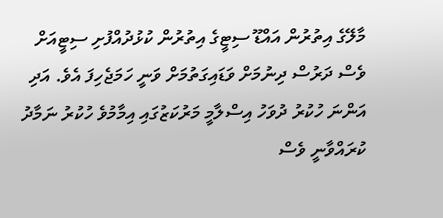މާލޭގެ އިތުރުން އައްޑޫ ސިޓީގެ އިތުރުން ކުޅުދުއްފުށި ސިޓީއަށް ވެސް ދަރުސް ދިނުމަށް ވަޑައިގަތުމަށް ވަނީ ހަމަޖެހިފަ އެވެ. އަދި އަންނަ ހުކުރު ދުވަހު އިސްލާމީ މަރުކަޒުގައި އިމާމުވެ ހުކުރު ނަމާދު ކުރައްވާނީ ވެސް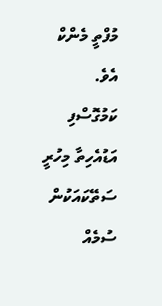މުފްތީ މެންކް އެވެ.
ކަމުގޮސްފި
އަޑުއެހިތާ މިހުރީ
ސަތޭކައަކުން ސުމެއް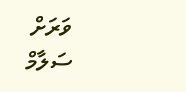ވަރަށް ސަލާމް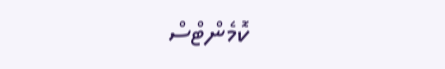ކޮމެންޓްސް